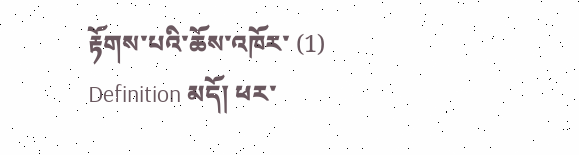རྟོགས་པའི་ཆོས་འཁོར་ (1)
Definition མདོ། ཕར་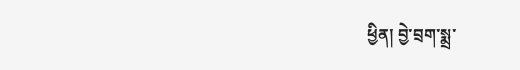ཕྱིན། བྱེ་བྲག་སྨྲ་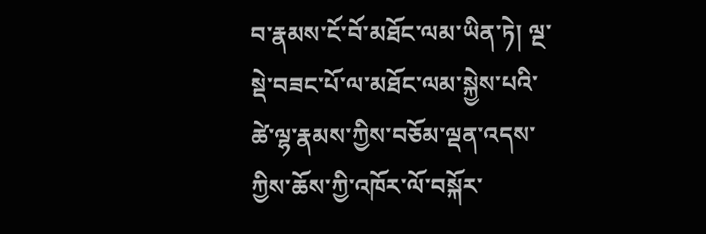བ་རྣམས་ངོ་བོ་མཐོང་ལམ་ཡིན་ཏེ། ལྔ་སྡེ་བཟང་པོ་ལ་མཐོང་ལམ་སྐྱེས་པའི་ཚེ་ལྷ་རྣམས་ཀྱིས་བཅོམ་ལྡན་འདས་ཀྱིས་ཆོས་ཀྱི་འཁོར་ལོ་བསྐོར་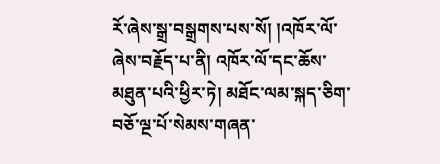རོ་ཞེས་སྒྲ་བསྒྲགས་པས་སོ། །འཁོར་ལོ་ཞེས་བརྗོད་པ་ནི། འཁོར་ལོ་དང་ཆོས་མཐུན་པའི་ཕྱིར་ཏེ། མཐོང་ལམ་སྐད་ཅིག་བཅོ་ལྔ་པོ་སེམས་གཞན་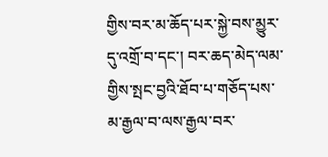གྱིས་བར་མ་ཆོད་པར་སྐྱེ་བས་མྱུར་དུ་འགྲོ་བ་དང་། བར་ཆད་མེད་ལམ་གྱིས་སྤང་བྱའི་ཐོབ་པ་གཅོད་པས་མ་རྒྱལ་བ་ལས་རྒྱལ་བར་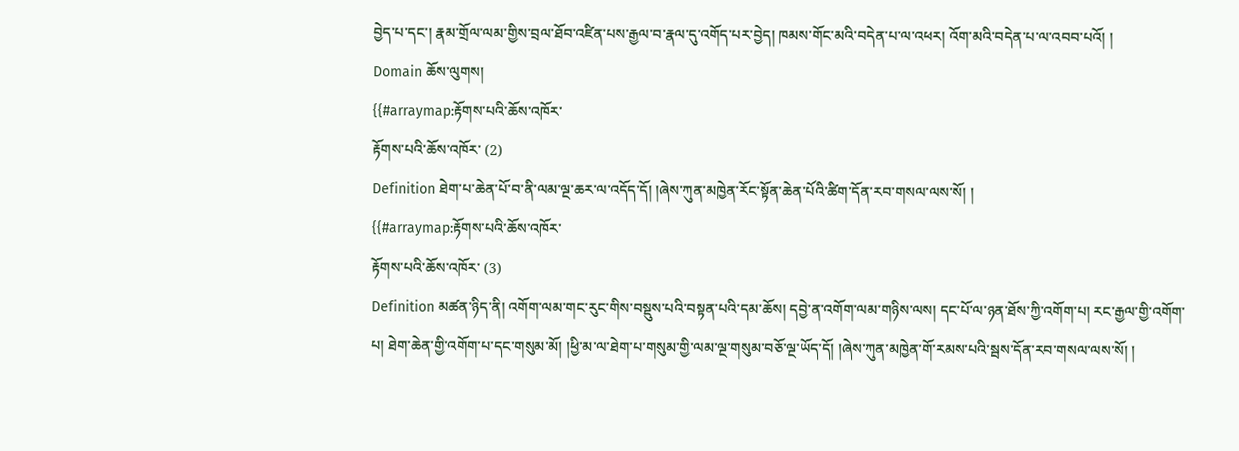བྱེད་པ་དང་། རྣམ་གྲོལ་ལམ་གྱིས་བྲལ་ཐོབ་འཛིན་པས་རྒྱལ་བ་རྣལ་དུ་འགོད་པར་བྱེད། ཁམས་གོང་མའི་བདེན་པ་ལ་འཕར། འོག་མའི་བདེན་པ་ལ་འབབ་པའོ། །
Domain ཆོས་ལུགས།
{{#arraymap:རྟོགས་པའི་ཆོས་འཁོར་
རྟོགས་པའི་ཆོས་འཁོར་ (2)
Definition ཐེག་པ་ཆེན་པོ་བ་ནི་ལམ་ལྔ་ཆར་ལ་འདོད་དོ། །ཞེས་ཀུན་མཁྱེན་རོང་སྟོན་ཆེན་པོའི་ཚིག་དོན་རབ་གསལ་ལས་སོ། །
{{#arraymap:རྟོགས་པའི་ཆོས་འཁོར་
རྟོགས་པའི་ཆོས་འཁོར་ (3)
Definition མཚན་ཉིད་ནི། འགོག་ལམ་གང་རུང་གིས་བསྡུས་པའི་བསྟན་པའི་དམ་ཆོས། དབྱེ་ན་འགོག་ལམ་གཉིས་ལས། དང་པོ་ལ་ཉན་ཐོས་ཀྱི་འགོག་པ། རང་རྒྱལ་གྱི་འགོག་པ། ཐེག་ཆེན་གྱི་འགོག་པ་དང་གསུམ་མོ། །ཕྱི་མ་ལ་ཐེག་པ་གསུམ་གྱི་ལམ་ལྔ་གསུམ་བཅོ་ལྔ་ཡོད་དོ། །ཞེས་ཀུན་མཁྱེན་གོ་རམས་པའི་སྦས་དོན་རབ་གསལ་ལས་སོ། །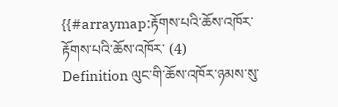{{#arraymap:རྟོགས་པའི་ཆོས་འཁོར་
རྟོགས་པའི་ཆོས་འཁོར་ (4)
Definition ལུང་གི་ཆོས་འཁོར་ཉམས་སུ་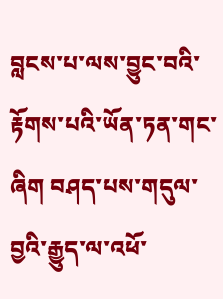བླངས་པ་ལས་བྱུང་བའི་རྟོགས་པའི་ཡོན་ཏན་གང་ཞིག བཤད་པས་གདུལ་བྱའི་རྒྱུད་ལ་འཕོ་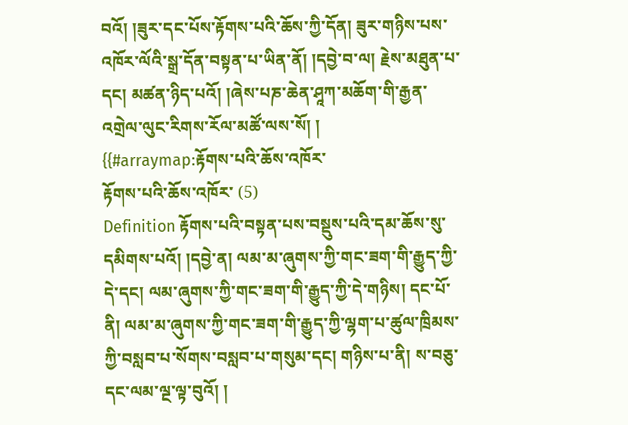བའོ། །ཟུར་དང་པོས་རྟོགས་པའི་ཆོས་ཀྱི་དོན། ཟུར་གཉིས་པས་འཁོར་ལོའི་སྒྲ་དོན་བསྟན་པ་ཡིན་ནོ། །དབྱེ་བ་ལ། རྗེས་མཐུན་པ་དང། མཚན་ཉིད་པའོ། །ཞེས་པཎ་ཆེན་ཤཱཀ་མཆོག་གི་རྒྱན་འགྲེལ་ལུང་རིགས་རོལ་མཚོ་ལས་སོ། །
{{#arraymap:རྟོགས་པའི་ཆོས་འཁོར་
རྟོགས་པའི་ཆོས་འཁོར་ (5)
Definition རྟོགས་པའི་བསྟན་པས་བསྡུས་པའི་དམ་ཆོས་སུ་དམིགས་པའོ། །དབྱེ་ན། ལམ་མ་ཞུགས་ཀྱི་གང་ཟག་གི་རྒྱུད་ཀྱི་དེ་དང། ལམ་ཞུགས་ཀྱི་གང་ཟག་གི་རྒྱུད་ཀྱི་དེ་གཉིས། དང་པོ་ནི། ལམ་མ་ཞུགས་ཀྱི་གང་ཟག་གི་རྒྱུད་ཀྱི་ལྷག་པ་ཚུལ་ཁྲིམས་ཀྱི་བསླབ་པ་སོགས་བསླབ་པ་གསུམ་དང། གཉིས་པ་ནི། ས་བཅུ་དང་ལམ་ལྔ་ལྟ་བུའོ། །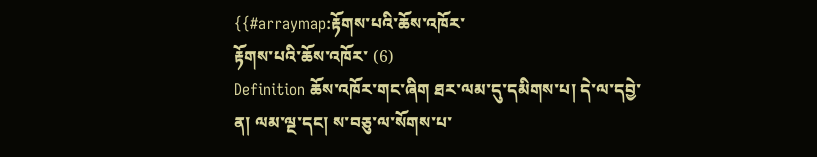{{#arraymap:རྟོགས་པའི་ཆོས་འཁོར་
རྟོགས་པའི་ཆོས་འཁོར་ (6)
Definition ཆོས་འཁོར་གང་ཞིག ཐར་ལམ་དུ་དམིགས་པ། དེ་ལ་དབྱེ་ན། ལམ་ལྔ་དང། ས་བཅུ་ལ་སོགས་པ་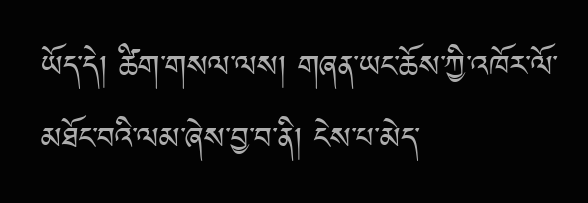ཡོད་དེ། ཚིག་གསལ་ལས། གཞན་ཡང་ཆོས་ཀྱི་འཁོར་ལོ་མཐོང་བའི་ལམ་ཞེས་བྱ་བ་ནི། ངེས་པ་མེད་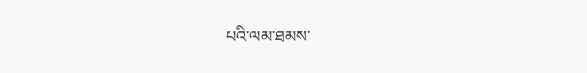པའི་ལམ་ཐམས་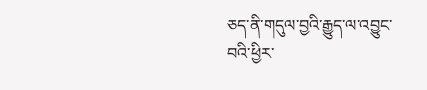ཅད་ནི་གདུལ་བྱའི་རྒྱུད་ལ་འབྱུང་བའི་ཕྱིར་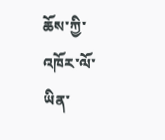ཆོས་ཀྱི་འཁོར་ལོ་ཡིན་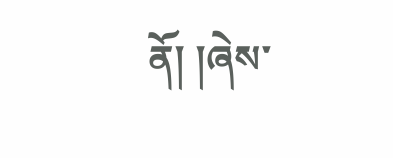ནོ། །ཞེས་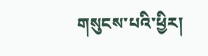གསུངས་པའི་ཕྱིར།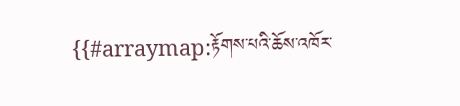{{#arraymap:རྟོགས་པའི་ཆོས་འཁོར་